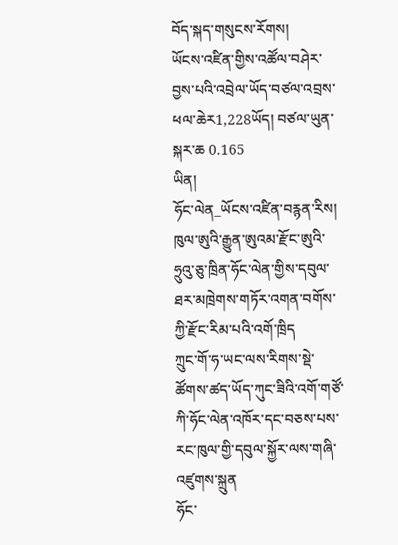བོད་སྐད་གསུངས་རོགས།
ཡོངས་འཛིན་གྱིས་འཚོལ་བཤེར་བྱས་པའི་འབྲེལ་ཡོད་བཙལ་འབྲས་ཕལ་ཆེར1,228ཡོད། བཙལ་ཡུན་སྐར་ཆ 0.165
ཡིན།
ཧོང་ལེན_ཡོངས་འཛིན་བརྙན་རིས།
ཁུལ་ཨུའི་རྒྱུན་ཨུའམ་རྫོང་ཨུའི་ཧྲུའུ་ཅུ་ཁྲིན་ཧོང་ལེན་གྱིས་དབུལ་ཐར་མཁྲེགས་གཏོར་འགན་བགོས་ཀྱི་རྫོང་རིམ་པའི་འགོ་ཁྲིད
ཀྲུང་གོ་ཧ་ཡང་ལས་རིགས་སྡེ་ཚོགས་ཚད་ཡོད་ཀུང་ཟིའི་འགོ་གཙོ་ཀི་ཧོང་ལེན་འཁོར་དང་བཅས་པས་རང་ཁུལ་གྱི་དབུལ་སྐྱོར་ལས་གཞི་འཛུགས་སྐྲུན
ཧོང་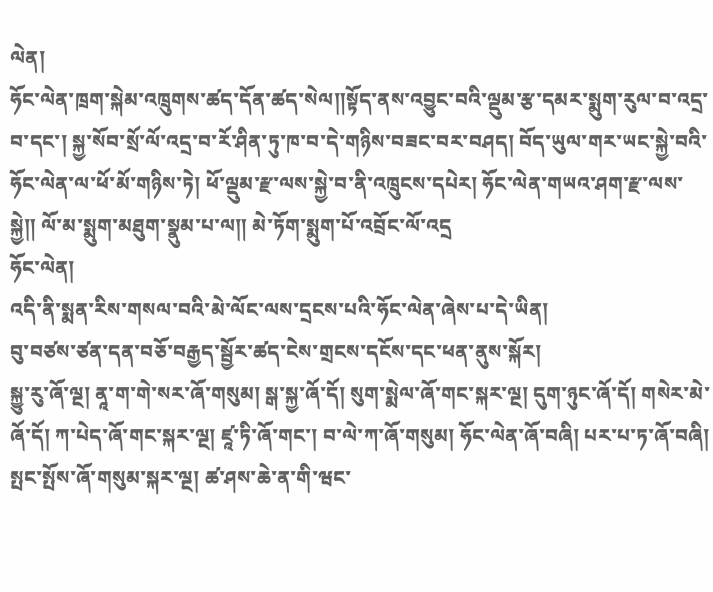ལེན།
ཧོང་ལེན་ཁྲག་སྐེམ་འཁྲུགས་ཚད་དོན་ཚད་སེལ༎སྟོད་ནས་འབྱུང་བའི་ལྡུམ་རྩ་དམར་སྨུག་རུལ་བ་འདྲ་བ་དང་། སྐྱ་སོབ་སྲོ་ལོ་འདྲ་བ་རོ་ཤིན་ཏུ་ཁ་བ་དེ་གཉིས་བཟང་བར་བཤད། བོད་ཡུལ་གར་ཡང་སྐྱེ་བའི་ཧོང་ལེན་ལ་ཕོ་མོ་གཉིས་ཏེ། ཕོ་ལྡུམ་རྫ་ལས་སྐྱེ་བ་ནི་འཁྲུངས་དཔེར། ཧོང་ལེན་གཡའ་ཤག་རྫ་ལས་སྐྱེ༎ ལོ་མ་སྨུག་མཐུག་སྣུམ་པ་ལ༎ མེ་ཏོག་སྨུག་པོ་འབྲོང་ལོ་འདྲ
ཧོང་ལེན།
འདི་ནི་སྨན་རིས་གསལ་བའི་མེ་ལོང་ལས་དྲངས་པའི་ཧོང་ལེན་ཞེས་པ་དེ་ཡིན།
བུ་བཙས་ཙན་དན་བཅོ་བརྒྱད་སྦྱོར་ཚད་ངེས་གྲངས་དངོས་དང་ཕན་ནུས་སྐོར།
སྐྱུ་རུ་ཞོ་ལྔ། ནཱ་ག་གེ་སར་ཞོ་གསུམ། སྒ་སྐྱ་ཞོ་དོ། སུག་སྨེལ་ཞོ་གང་སྐར་ལྔ། དུག་ཉུང་ཞོ་དོ། གསེར་མེ་ཞོ་དོ། ཀ་པེད་ཞོ་གང་སྐར་ལྔ། ཛཱ་ཏི་ཞོ་གང་། བ་ལེ་ཀ་ཞོ་གསུམ། ཧོང་ལེན་ཞོ་བཞི། པར་པ་ཏ་ཞོ་བཞི། སྤང་སྤོས་ཞོ་གསུམ་སྐར་ལྔ། ཚ་ཤས་ཆེ་ན་གི་ཝང་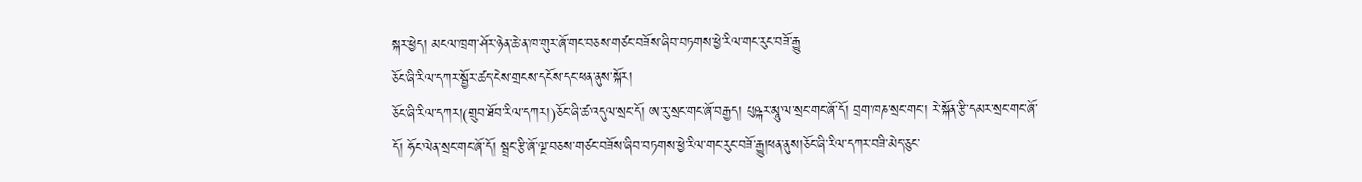སྐར་ཕྱེད། མངལ་ཁྲག་ཤོར་ཉེན་ཆེ་ན་ཁ་གུར་ཞོ་གང་བཅས་གཙང་བཟོས་ཞིབ་བཏགས་ཕྱེ་རིལ་གང་རུང་བཟོ་རྒྱུ
ཅོང་ཞི་རིལ་དཀར་སྦྱོར་ཚད་ངེས་གྲངས་དངོས་དང་ཕན་ནུས་སྐོར།
ཅོང་ཞི་རིལ་དཀར།(གྲུབ་ཐོབ་རིལ་དཀར།)ཅོང་ཞི་ཚ་འདུལ་སྲང་དོ། ཨ་རུ་སྲང་གང་ཞོ་བརྒྱད། པུཥྐར་མཱུ་ལ་སྲང་གང་ཞོ་དོ། བྲག་ཁཎ་སྲང་གང་། རེ་སྐོན་རྩི་དམར་སྲང་གང་ཞོ་དོ། ཧོང་ལེན་སྲང་གང་ཞོ་དོ། སྦྲང་རྩི་ཞོ་ལྔ་བཅས་གཙང་བཟོས་ཞིབ་བཏགས་ཕྱེ་རིལ་གང་རུང་བཟོ་རྒྱུ།ཕན་ནུས།ཅོང་ཞི་རིལ་དཀར་བཟི་མེད་ཅུང་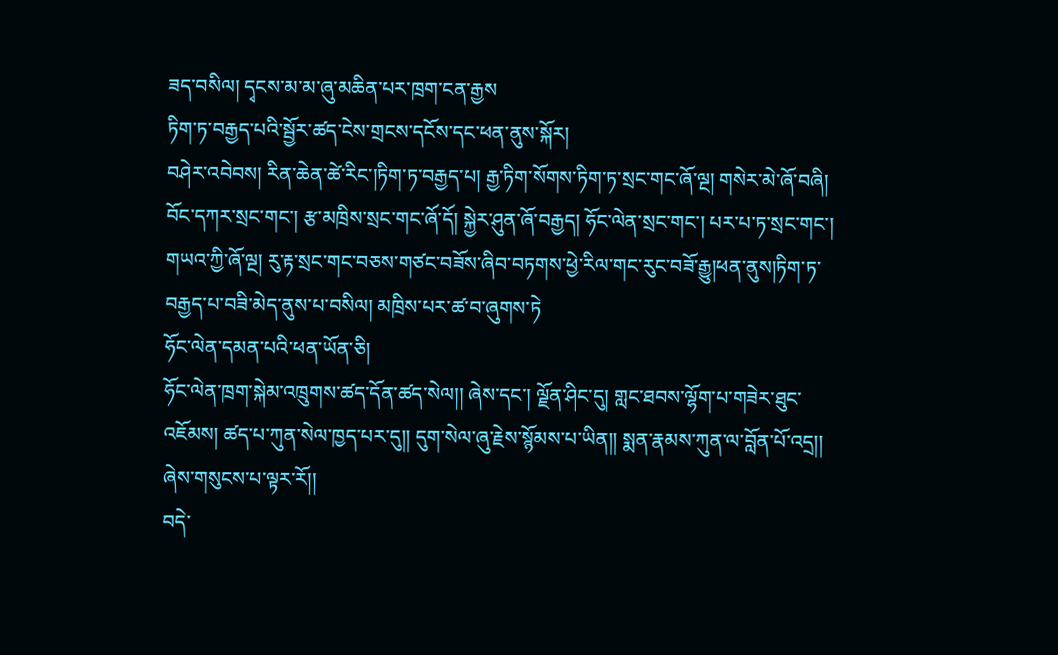ཟད་བསིལ། དྭངས་མ་མ་ཞུ་མཆིན་པར་ཁྲག་ངན་རྒྱས
ཏིག་ཏ་བརྒྱད་པའི་སྦྱོར་ཚད་ངེས་གྲངས་དངོས་དང་ཕན་ནུས་སྐོར།
བཤེར་འབེབས། རིན་ཆེན་ཚེ་རིང་།ཏིག་ཏ་བརྒྱད་པ། རྒྱ་ཏིག་སོགས་ཏིག་ཏ་སྲང་གང་ཞོ་ལྔ། གསེར་མེ་ཞོ་བཞི། བོང་དཀར་སྲང་གང་། རྩ་མཁྲིས་སྲང་གང་ཞོ་དོ། སྐྱེར་ཤུན་ཞོ་བརྒྱད། ཧོང་ལེན་སྲང་གང་། པར་པ་ཏ་སྲང་གང་། གཡའ་ཀྱི་ཞོ་ལྔ། རུ་རྟ་སྲང་གང་བཅས་གཙང་བཟོས་ཞིབ་བཏགས་ཕྱེ་རིལ་གང་རུང་བཟོ་རྒྱུ།ཕན་ནུས།ཏིག་ཏ་བརྒྱད་པ་བཟི་མེད་ནུས་པ་བསིལ། མཁྲིས་པར་ཚ་བ་ཞུགས་ཏེ
ཧོང་ལེན་དམན་པའི་ཕན་ཡོན་ཅི།
ཧོང་ལེན་ཁྲག་སྐེམ་འཁྲུགས་ཚད་དོན་ཚད་སེལ།། ཞེས་དང་། ལྗོན་ཤིང་དུ། གླང་ཐབས་ལྷོག་པ་གཟེར་ཐུང་འཇོམས། ཚད་པ་ཀུན་སེལ་ཁྱད་པར་དུ།། དུག་སེལ་ཞུ་རྗེས་སྙོམས་པ་ཡིན།། སྨན་རྣམས་ཀུན་ལ་བློན་པོ་འདྲ།། ཞེས་གསུངས་པ་ལྟར་རོ།།
བདེ་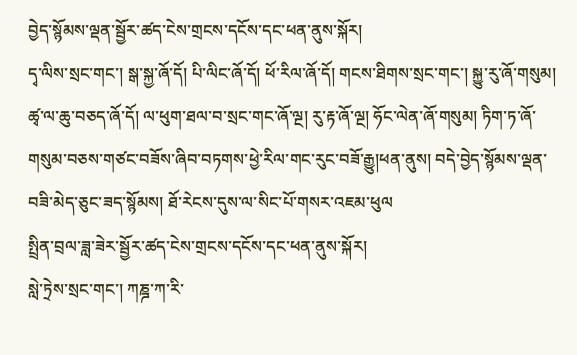བྱེད་སྙོམས་ལྡན་སྦྱོར་ཚད་ངེས་གྲངས་དངོས་དང་ཕན་ནུས་སྐོར།
དྭ་ལིས་སྲང་གང་། སྒ་སྐྱ་ཞོ་དོ། པི་ལིང་ཞོ་དོ། ཕོ་རིལ་ཞོ་དོ། གངས་ཐིགས་སྲང་གང་། སྐྱུ་རུ་ཞོ་གསུམ། ཚྭ་ལ་ཆུ་བཅད་ཞོ་དོ། ལ་ཕུག་ཐལ་བ་སྲང་གང་ཞོ་ལྔ། རུ་རྟ་ཞོ་ལྔ། ཧོང་ལེན་ཞོ་གསུམ། ཏིག་ཏ་ཞོ་གསུམ་བཅས་གཙང་བཟོས་ཞིབ་བཏགས་ཕྱེ་རིལ་གང་རུང་བཟོ་རྒྱུ།ཕན་ནུས། བདེ་བྱེད་སྙོམས་ལྡན་བཟི་མེད་ཅུང་ཟད་སྙོམས། ཐོ་རེངས་དུས་ལ་སིང་པོ་གསར་འཇམ་ཕུལ
སྤྲིན་བྲལ་ཟླ་ཟེར་སྦྱོར་ཚད་ངེས་གྲངས་དངོས་དང་ཕན་ནུས་སྐོར།
སླེ་ཏྲེས་སྲང་གང་། ཀཎྜ་ཀ་རི་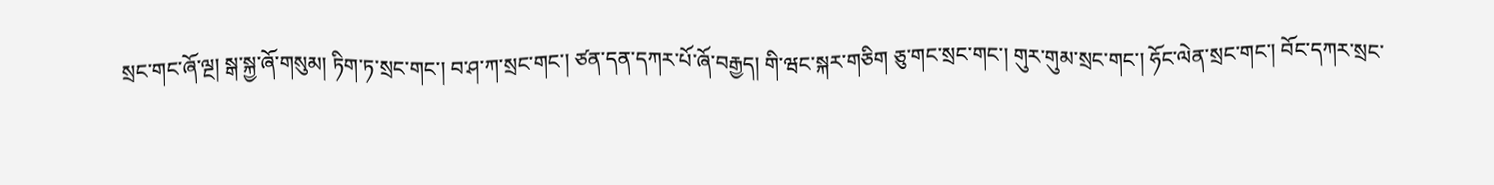སྲང་གང་ཞོ་ལྔ། སྒ་སྐྱ་ཞོ་གསུམ། ཏིག་ཏ་སྲང་གང་། བ་ཤ་ཀ་སྲང་གང་། ཙན་དན་དཀར་པོ་ཞོ་བརྒྱད། གི་ཝང་སྐར་གཅིག ཅུ་གང་སྲང་གང་། གུར་གུམ་སྲང་གང་། ཧོང་ལེན་སྲང་གང་། བོང་དཀར་སྲང་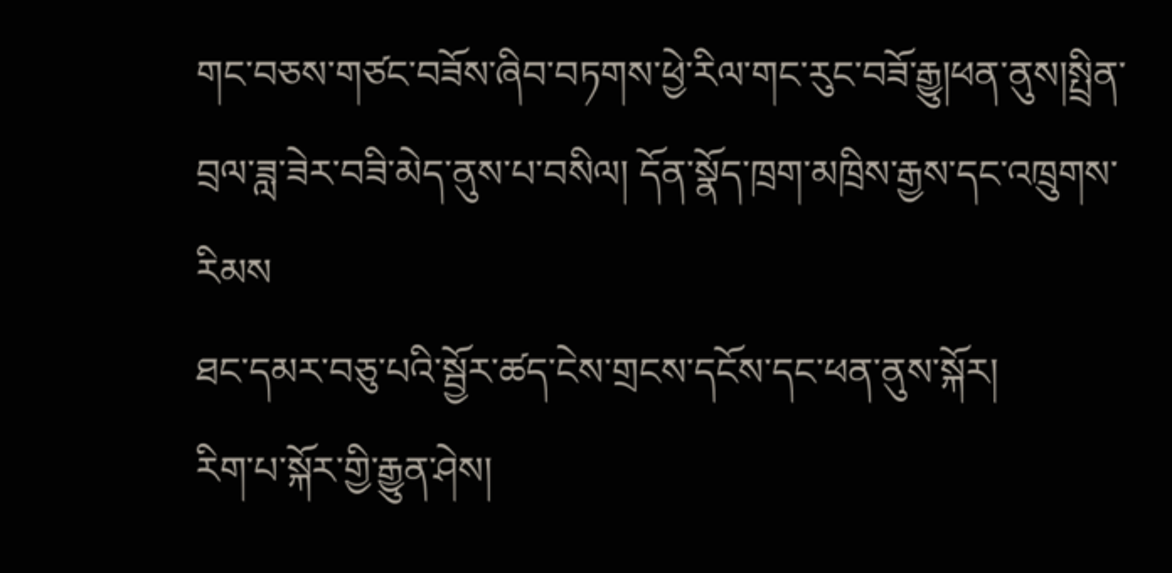གང་བཅས་གཙང་བཟོས་ཞིབ་བཏགས་ཕྱེ་རིལ་གང་རུང་བཟོ་རྒྱུ།ཕན་ནུས།སྤྲིན་བྲལ་ཟླ་ཟེར་བཟི་མེད་ནུས་པ་བསིལ། དོན་སྣོད་ཁྲག་མཁྲིས་རྒྱས་དང་འཁྲུགས་རིམས
ཐང་དམར་བཅུ་པའི་སྦྱོར་ཚད་ངེས་གྲངས་དངོས་དང་ཕན་ནུས་སྐོར།
རིག་པ་སྐོར་གྱི་རྒྱུན་ཤེས།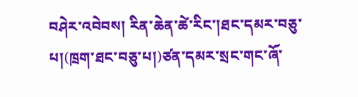བཤེར་འབེབས། རིན་ཆེན་ཚེ་རིང་།ཐང་དམར་བཅུ་པ།(ཁྲག་ཐང་བཅུ་པ།)ཙན་དམར་སྲང་གང་ཞོ་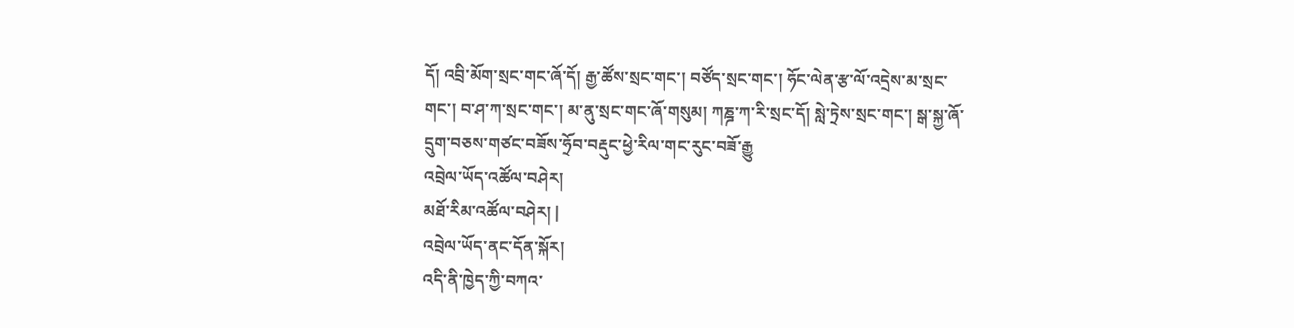དོ། འབྲི་མོག་སྲང་གང་ཞོ་དོ། རྒྱ་ཚོས་སྲང་གང་། བཙོད་སྲང་གང་། ཧོང་ལེན་རྩ་ལོ་འདྲེས་མ་སྲང་གང་། བ་ཤ་ཀ་སྲང་གང་། མ་ནུ་སྲང་གང་ཞོ་གསུམ། ཀཎྜ་ཀ་རི་སྲང་དོ། སླེ་ཏྲེས་སྲང་གང་། སྒ་སྐྱ་ཞོ་དྲུག་བཅས་གཙང་བཟོས་ཧྲོབ་བརྡུང་ཕྱེ་རིལ་གང་རུང་བཟོ་རྒྱུ
འབྲེལ་ཡོད་འཚོལ་བཤེར།
མཐོ་རིམ་འཚོལ་བཤེར། |
འབྲེལ་ཡོད་ནང་དོན་སྐོར།
འདི་ནི་ཁྱེད་ཀྱི་བཀའ་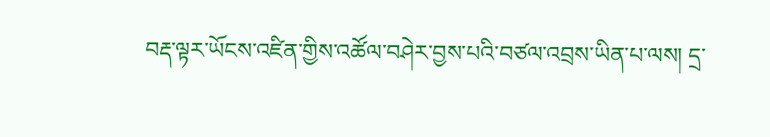བརྡ་ལྟར་ཡོངས་འཛིན་གྱིས་འཚོལ་བཤེར་བྱས་པའི་བཙལ་འབྲས་ཡིན་པ་ལས། དྲ་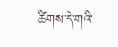ཚིགས་དེ་གའི་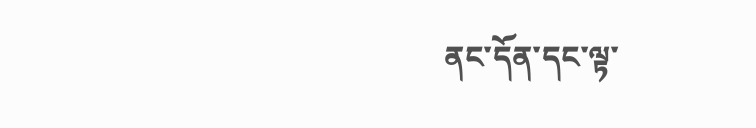ནང་དོན་དང་ལྟ་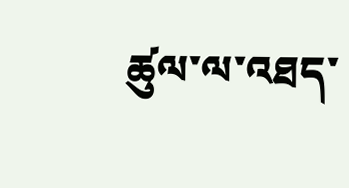ཚུལ་ལ་འཐད་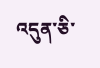འདུན་ཅི་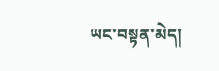ཡང་བསྟན་མེད།